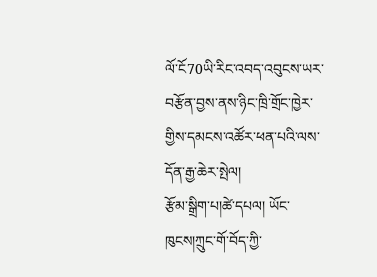ལོ་ངོ70ཡི་རིང་འབད་འབུངས་ཡར་བརྩོན་བྱས་ནས་ཉིང་ཁྲི་གྲོང་ཁྱེར་གྱིས་དམངས་འཚོར་ཕན་པའི་ལས་དོན་རྒྱ་ཆེར་སྤེལ།
རྩོམ་སྒྲིག་པ།ཚེ་དཔལ། ཡོང་ཁུངས།ཀྲུང་གོ་བོད་ཀྱི་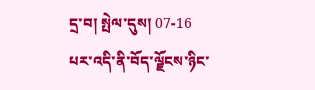དྲ་བ། སྤེལ་དུས། 07-16
པར་འདི་ནི་བོད་ལྗོངས་ཉིང་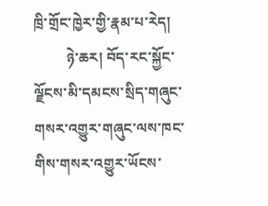ཁྲི་གྲོང་ཁྱེར་གྱི་རྣམ་པ་རེད།
         ཉེ་ཆར། བོད་རང་སྐྱོང་ལྗོངས་མི་དམངས་སྲིད་གཞུང་གསར་འགྱུར་གཞུང་ལས་ཁང་གིས་གསར་འགྱུར་ཡོངས་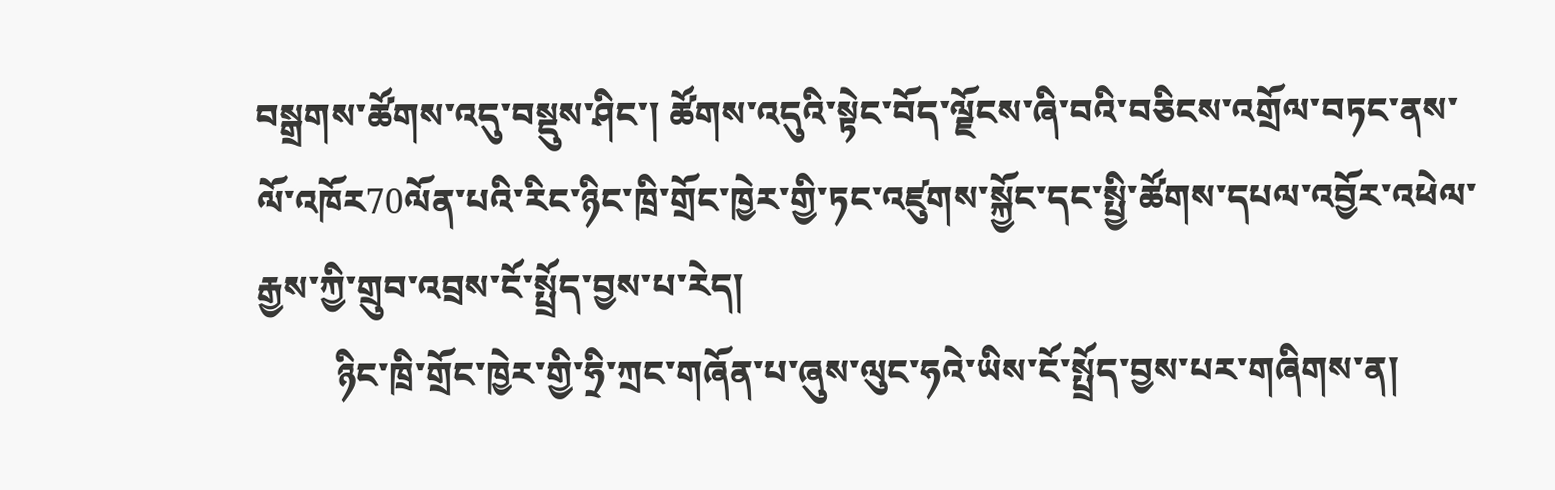བསྒྲགས་ཚོགས་འདུ་བསྡུས་ཤིང་། ཚོགས་འདུའི་སྟེང་བོད་ལྗོངས་ཞི་བའི་བཅིངས་འགྲོལ་བཏང་ནས་ལོ་འཁོར70ལོན་པའི་རིང་ཉིང་ཁྲི་གྲོང་ཁྱེར་གྱི་ཏང་འཛུགས་སྐྱོང་དང་སྤྱི་ཚོགས་དཔལ་འབྱོར་འཕེལ་རྒྱས་ཀྱི་གྲུབ་འབྲས་ངོ་སྤྲོད་བྱས་པ་རེད།
         ཉིང་ཁྲི་གྲོང་ཁྱེར་གྱི་ཧྲི་ཀྲང་གཞོན་པ་ཞུས་ལུང་ཧའེ་ཡིས་ངོ་སྤྲོད་བྱས་པར་གཞིགས་ན།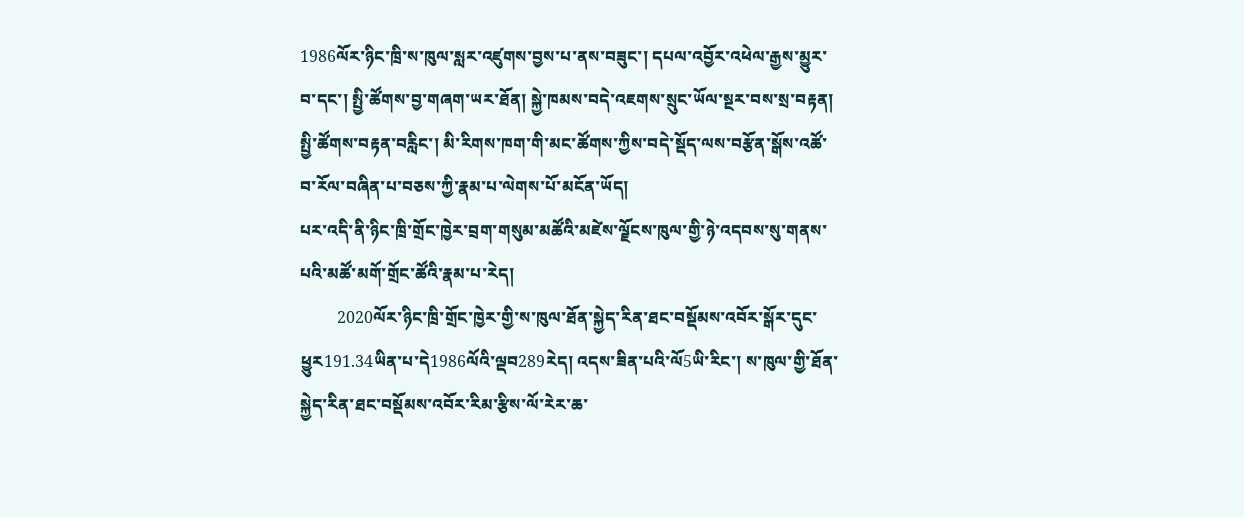1986ལོར་ཉིང་ཁྲི་ས་ཁུལ་སླར་འཛུགས་བྱས་པ་ནས་བཟུང་། དཔལ་འབྱོར་འཕེལ་རྒྱས་མྱུར་བ་དང་། སྤྱི་ཚོགས་བྱ་གཞག་ཡར་ཐོན། སྐྱེ་ཁམས་བདེ་འཇགས་སྲུང་ཡོལ་སྔར་བས་སྲ་བརྟན། སྤྱི་ཚོགས་བརྟན་བརླིང་། མི་རིགས་ཁག་གི་མང་ཚོགས་ཀྱིས་བདེ་སྡོད་ལས་བརྩོན་སྒོས་འཚོ་བ་རོལ་བཞིན་པ་བཅས་ཀྱི་རྣམ་པ་ལེགས་པོ་མངོན་ཡོད།
པར་འདི་ནི་ཉིང་ཁྲི་གྲོང་ཁྱེར་བྲག་གསུམ་མཚོའི་མཛེས་ལྗོངས་ཁུལ་གྱི་ཉེ་འདབས་སུ་གནས་པའི་མཚོ་མགོ་གྲོང་ཚོའི་རྣམ་པ་རེད།
         2020ལོར་ཉིང་ཁྲི་གྲོང་ཁྱེར་གྱི་ས་ཁུལ་ཐོན་སྐྱེད་རིན་ཐང་བསྡོམས་འབོར་སྒོར་དུང་ཕྱུར191.34ཡིན་པ་དེ1986ལོའི་ལྡབ289རེད། འདས་ཟིན་པའི་ལོ5ཡི་རིང་། ས་ཁུལ་གྱི་ཐོན་སྐྱེད་རིན་ཐང་བསྡོམས་འབོར་རིམ་རྩིས་ལོ་རེར་ཆ་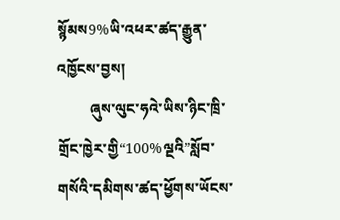སྙོམས9%ཡི་འཕར་ཚད་རྒྱུན་འཁྱོངས་བྱས།
         ཞུས་ལུང་ཧའེ་ཡིས་ཉིང་ཁྲི་གྲོང་ཁྱེར་གྱི“100%ལྔའི”སློབ་གསོའི་དམིགས་ཚད་ཕྱོགས་ཡོངས་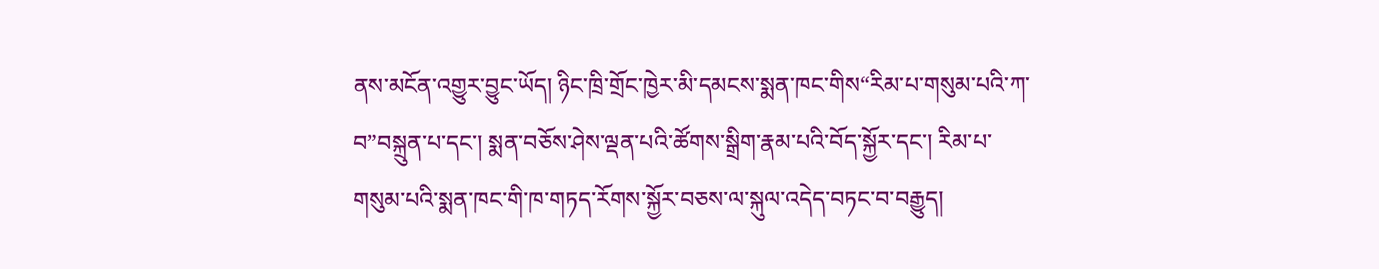ནས་མངོན་འགྱུར་བྱུང་ཡོད། ཉིང་ཁྲི་གྲོང་ཁྱེར་མི་དམངས་སྨན་ཁང་གིས“རིམ་པ་གསུམ་པའི་ཀ་བ”བསྐྲུན་པ་དང་། སྨན་བཅོས་ཤེས་ལྡན་པའི་ཚོགས་སྒྲིག་རྣམ་པའི་བོད་སྐྱོར་དང་། རིམ་པ་གསུམ་པའི་སྨན་ཁང་གི་ཁ་གཏད་རོགས་སྐྱོར་བཅས་ལ་སྐུལ་འདེད་བཏང་བ་བརྒྱུད།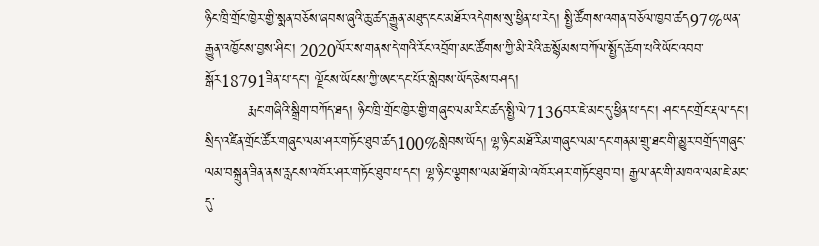ཉིང་ཁྲི་གྲོང་ཁྱེར་གྱི་སྨན་བཅོས་ཞབས་ཞུའི་ཆུ་ཚད་རྒྱུན་མཐུད་ངང་མཐོར་འདེགས་སུ་ཕྱིན་པ་རེད། སྤྱི་ཚོགས་འགན་བཅོལ་ཁྱབ་ཚད97%ཡན་རྒྱུན་འཁྱོངས་བྱས་ཤིང་། 2020ལོར་ས་གནས་དེ་གའི་རོང་འབྲོག་མང་ཚོགས་ཀྱི་མི་རེའི་ཆ་སྙོམས་བཀོལ་སྤྱོད་ཆོག་པའི་ཡོང་འབབ་སྒོར18791ཟིན་པ་དང་། ལྗོངས་ཡོངས་ཀྱི་ཨང་དང་པོར་སླེབས་ཡོད་ཅེས་བཤད།
         རྨང་གཞིའི་སྒྲིག་བཀོད་ཐད། ཉིང་ཁྲི་གྲོང་ཁྱེར་གྱི་གཞུང་ལམ་རིང་ཚད་སྤྱི་ལེ7136བར་ཇེ་མང་དུ་ཕྱིན་པ་དང་། ཤང་དང་གྲོང་རྡལ་དང་། སྲིད་འཛིན་གྲོང་ཚོར་གཞུང་ལམ་ཤར་གཏོང་ཐུབ་ཚད100%སླེབས་ཡོད། ལྷ་ཉིང་མཐོ་རིམ་གཞུང་ལམ་དང་གནམ་གྲུ་ཐང་གི་མྱུར་བགྲོད་གཞུང་ལམ་བསྐྲུན་ཟིན་ནས་རླངས་འཁོར་ཤར་གཏོང་ཐུབ་པ་དང་། ལྷ་ཉིང་ལྕགས་ལམ་ཐོག་མེ་འཁོར་ཤར་གཏོང་ཐུབ་བ། རྒྱལ་ནང་གི་མཁའ་ལམ་ཇེ་མང་དུ་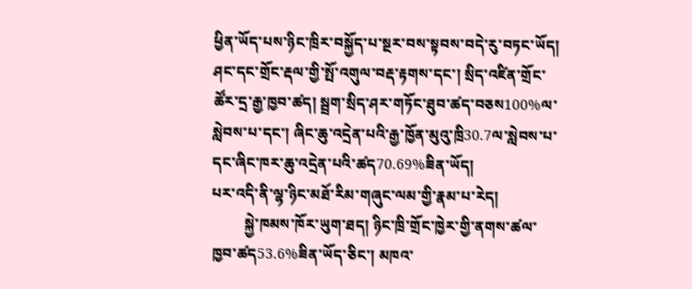ཕྱིན་ཡོད་པས་ཉིང་ཁྲིར་བསྐྱོད་པ་སྔར་བས་སྟབས་བདེ་རུ་བཏང་ཡོད། ཤང་དང་གྲོང་རྡལ་གྱི་སྤོ་འགུལ་བརྡ་རྟགས་དང་། སྲིད་འཛིན་གྲོང་ཚོར་དྲ་རྒྱ་ཁྱབ་ཚད། སྦྲག་སྲིད་ཤར་གཏོང་ཐུབ་ཚད་བཅས100%ལ་སླེབས་པ་དང་། ཞིང་ཆུ་འདྲེན་པའི་རྒྱ་ཁྱོན་མུའུ་ཁྲི30.7ལ་སླེབས་པ་དང་ཞིང་ཁར་ཆུ་འདྲེན་པའི་ཚད70.69%ཟིན་ཡོད།
པར་འདི་ནི་ལྷ་ཉིང་མཐོ་རིམ་གཞུང་ལམ་གྱི་རྣམ་པ་རེད།
         སྐྱེ་ཁམས་ཁོར་ཡུག་ཐད། ཉིང་ཁྲི་གྲོང་ཁྱེར་གྱི་ནགས་ཚལ་ཁྱབ་ཚད53.6%ཟིན་ཡོད་ཅིང་། མཁའ་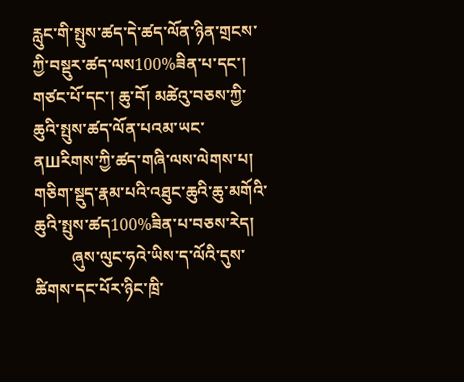རླུང་གི་སྤུས་ཚད་དེ་ཚད་ལོན་ཉིན་གྲངས་ཀྱི་བསྡུར་ཚད་ལས100%ཟིན་པ་དང་། གཙང་པོ་དང་། ཆུ་བོ། མཚེའུ་བཅས་ཀྱི་ཆུའི་སྤུས་ཚད་ལོན་པའམ་ཡང་ནШརིགས་ཀྱི་ཚད་གཞི་ལས་ལེགས་པ། གཅིག་སྡུད་རྣམ་པའི་འཐུང་ཆུའི་ཆུ་མགོའི་ཆུའི་སྤུས་ཚད100%ཟིན་པ་བཅས་རེད།
         ཞུས་ལུང་ཧའེ་ཡིས་ད་ལོའི་དུས་ཚིགས་དང་པོར་ཉིང་ཁྲི་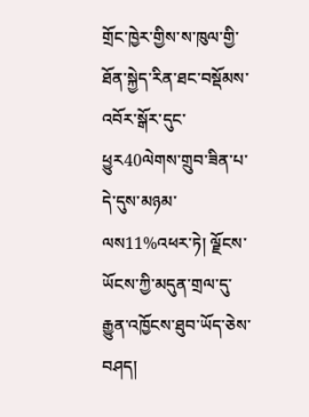གྲོང་ཁྱེར་གྱིས་ས་ཁུལ་གྱི་ཐོན་སྐྱེད་རིན་ཐང་བསྡོམས་འབོར་སྒོར་དུང་ཕྱུར40ལེགས་གྲུབ་ཟིན་པ་དེ་དུས་མཉམ་ལས11%འཕར་ཏེ། ལྗོངས་ཡོངས་ཀྱི་མདུན་གྲལ་དུ་རྒྱུན་འཁྱོངས་ཐུབ་ཡོད་ཅེས་བཤད།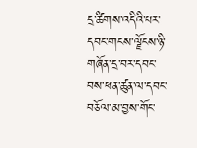དྲ་ཚིགས་འདིའི་པར་དབང་གངས་ལྗོངས་ཉི་གཞོན་དྲ་བར་དབང་བས་ཕན་ཚུན་ལ་དབང་བཅོལ་མ་བྱས་གོང་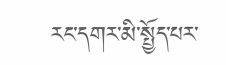རང་དགར་མི་སྤྱོད་པར་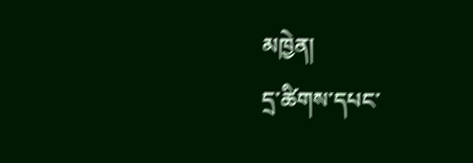མཁྱེན།
དྲ་ཚིགས་དཔང་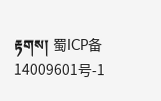རྟགས། 蜀ICP备14009601号-1